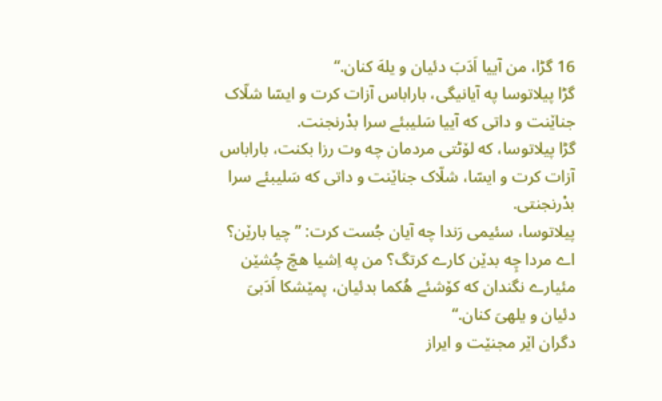16 گڑا، من آییا اَدَبَ دئیان و یلهَ کنان.“
گڑا پیلاتوسا په آیانیگی، باراباس آزات کرت و ایسّا شلّاک جناێنت و داتی که آییا سَلیبئے سرا بدْرنجنت.
گڑا پیلاتوسا، که لۆٹتی مردمان چه وت رزا بکنت، باراباس آزات کرت و ایسّا، شلّاک جناێنت و داتی که سَلیبئے سرا بدْرنجنتی.
پیلاتوسا، سئیمی رَندا چه آیان جُست کرت: ”چیا بارێن؟ اے مردا چِه بدێن کارے کرتگ؟ من په اِشیا هچّ چُشێن مئیارے نگندان که کۆشئے هُکما بدئیان، پمێشکا اَدَبیَ دئیان و یلهیَ کنان.“
دگران اێر مجنێت و ایراز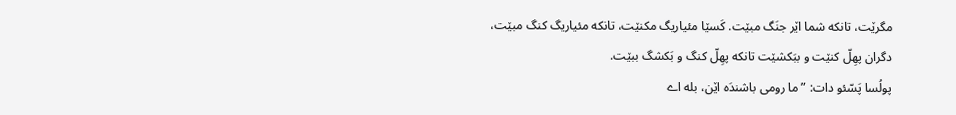مگرێت، تانکه شما اێر جنَگ مبێت. کَسێا مئیاریگ مکنێت، تانکه مئیاریگ کنگ مبێت، دگران پهِلّ کنێت و ببَکشێت تانکه پهِلّ کنگ و بَکشگ ببێت.
پولُسا پَسّئو دات: ”ما رومی باشندَه اێن، بله اے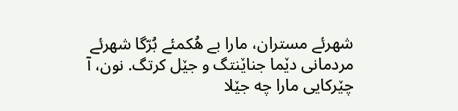شهرئے مستران، مارا بے هُکمئے بُرّگا شهرئے مردمانی دێما جناێنتگ و جێل کرتگ. نون، آ چێرکایی مارا چه جێلا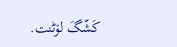کَشّگَ لۆٹنت.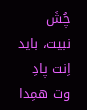چُشَ نبیت، باید اِنت پادِ وت همِدا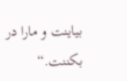بیاینت و مارا در بکننت.“